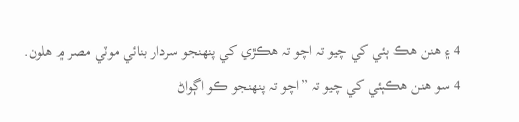4 ۽ هنن هڪ ٻئي کي چيو تہ اچو تہ هڪڙي کي پنهنجو سردار بنائي موٽي مصر ۾ هلون.
4 سو هنن هڪٻئي کي چيو تہ ”اچو تہ پنهنجو ڪو اڳواڻ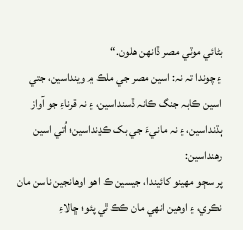بڻائي موٽي مصر ڏانهن هلون.“
۽ چوندا تہ نہ: اسين مصر جي ملڪ ۾ وينداسين، جتي اسين ڪابہ جنگ ڪانہ ڏسنداسين، ۽ نہ قرناءِ جو آواز ٻڌنداسين، ۽ نہ مانيءَ جي بک ڪڍنداسين؛ اُتي اسين رهنداسين:
پر سڄو مهينو کائيندا، جيسين ڪ اهو اوهانجين ناسن مان نڪري، ۽ اوهين انهي مان ڪڪ ٿي پئو؛ ڇالاءِ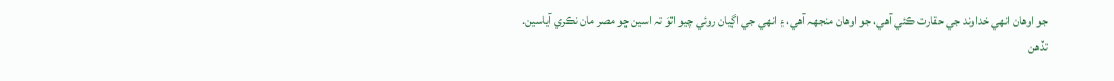جو اوهان انهي خداوند جي حقارت ڪئي آهي، جو اوهان منجهہ آهي، ۽ انهي جي اڳيان روئي چيو اٿوَ تہ اسين ڇو مصر مان نڪري آياسين.
تڏهن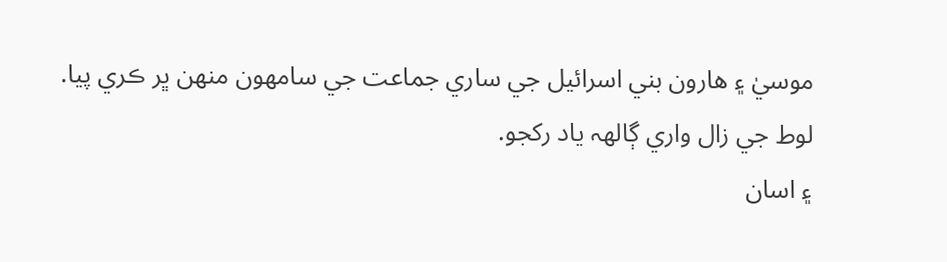موسيٰ ۽ هارون بني اسرائيل جي ساري جماعت جي سامهون منهن ڀر ڪري پيا.
لوط جي زال واري ڳالهہ ياد رکجو.
۽ اسان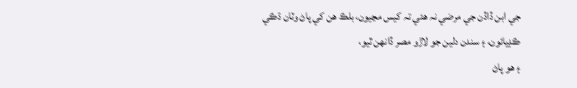جي ابن ڏاڏن جي مرضي نہ هئي تہ کيس مڃيون، بلڪ هن کي پاڻ وٽان ڌڪي ڪڍيائون، ۽ سندن دلين جو لاڙو مصر ڏانهن ٿيو،
۽ هو پاڻ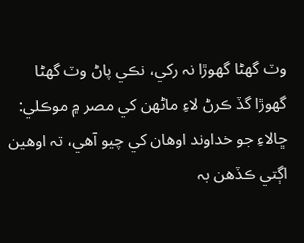وٽ گهڻا گهوڙا نہ رکي، نڪي پاڻ وٽ گهڻا گهوڙا گڏ ڪرڻ لاءِ ماڻهن کي مصر ۾ موڪلي: ڇالاءِ جو خداوند اوهان کي چيو آهي، تہ اوهين اڳتي ڪڏهن بہ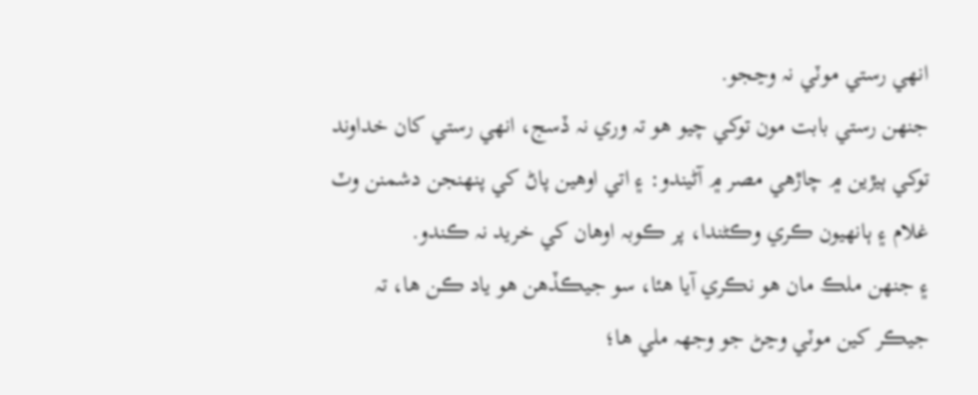انهي رستي موٽي نہ وڃجو.
جنهن رستي بابت مون توکي چيو هو تہ وري نہ ڏسج، انهي رستي کان خداوند توکي ٻيڙين ۾ چاڙهي مصر ۾ آڻيندو: ۽ اتي اوهين پاڻ کي پنهنجن دشمنن وٽ غلام ۽ ٻانهيون ڪري وڪڻندا، پر ڪوبہ اوهان کي خريد نہ ڪندو.
۽ جنهن ملڪ مان هو نڪري آيا هئا، سو جيڪڏهن هو ياد ڪن ها، تہ جيڪر کين موٽي وڃڻ جو وجهہ ملي ها؛